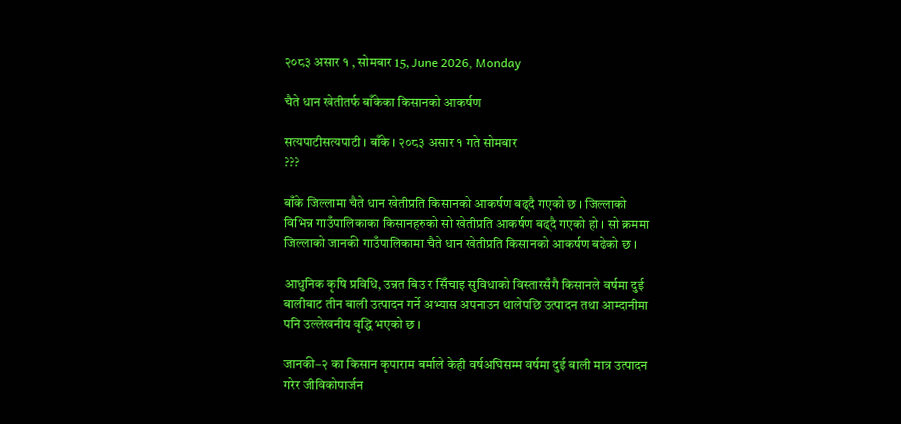२०८३ असार १ , सोमबार 15, June 2026, Monday

चैते धान खेतीतर्फ बाँकेका किसानको आकर्षण

सत्यपाटीसत्यपाटी । बाँके । २०८३ असार १ गते सोमबार
???

बाँके जिल्लामा चैते धान खेतीप्रति किसानको आकर्षण बढ्दै गएको छ । जिल्लाको विभिन्न गाउँपालिकाका किसानहरुको सो खेतीप्रति आकर्षण बढ्दै गएको हो । सो क्रममा जिल्लाको जानकी गाउँपालिकामा चैते धान खेतीप्रति किसानको आकर्षण बढेको छ ।

आधुनिक कृषि प्रविधि, उन्नत बिउ र सिँचाइ सुविधाको विस्तारसँगै किसानले वर्षमा दुई बालीबाट तीन बाली उत्पादन गर्ने अभ्यास अपनाउन थालेपछि उत्पादन तथा आम्दानीमा पनि उल्लेखनीय वृद्धि भएको छ ।

जानकी–२ का किसान कृपाराम बर्माले केही वर्षअघिसम्म वर्षमा दुई बाली मात्र उत्पादन गरेर जीविकोपार्जन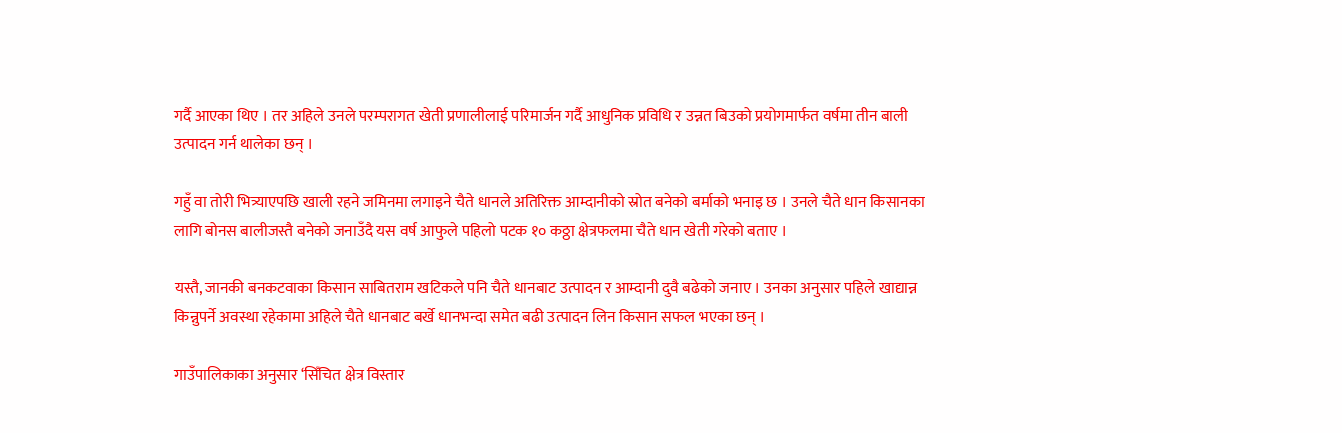गर्दै आएका थिए । तर अहिले उनले परम्परागत खेती प्रणालीलाई परिमार्जन गर्दै आधुनिक प्रविधि र उन्नत बिउको प्रयोगमार्फत वर्षमा तीन बाली उत्पादन गर्न थालेका छन् ।

गहुँ वा तोरी भित्र्याएपछि खाली रहने जमिनमा लगाइने चैते धानले अतिरिक्त आम्दानीको स्रोत बनेको बर्माको भनाइ छ । उनले चैते धान किसानका लागि बोनस बालीजस्तै बनेको जनाउँदै यस वर्ष आफुले पहिलो पटक १० कठ्ठा क्षेत्रफलमा चैते धान खेती गरेको बताए ।

यस्तै, जानकी बनकटवाका किसान साबितराम खटिकले पनि चैते धानबाट उत्पादन र आम्दानी दुवै बढेको जनाए । उनका अनुसार पहिले खाद्यान्न किन्नुपर्ने अवस्था रहेकामा अहिले चैते धानबाट बर्खे धानभन्दा समेत बढी उत्पादन लिन किसान सफल भएका छन् ।

गाउँपालिकाका अनुसार ‘सिँचित क्षेत्र विस्तार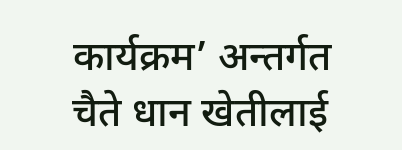कार्यक्रम’ अन्तर्गत चैते धान खेतीलाई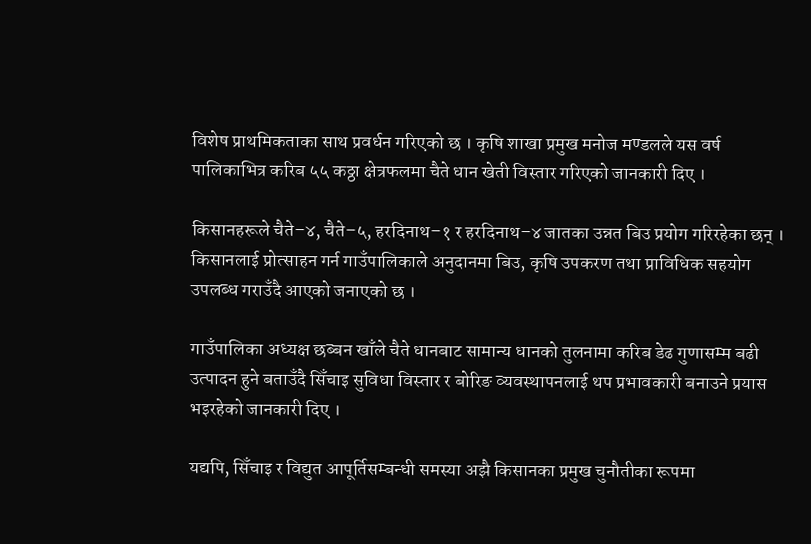विशेष प्राथमिकताका साथ प्रवर्धन गरिएको छ । कृषि शाखा प्रमुख मनोज मण्डलले यस वर्ष पालिकाभित्र करिब ५५ कठ्ठा क्षेत्रफलमा चैते धान खेती विस्तार गरिएको जानकारी दिए ।

किसानहरूले चैते–४, चैते–५, हरदिनाथ–१ र हरदिनाथ–४ जातका उन्नत बिउ प्रयोग गरिरहेका छन् । किसानलाई प्रोत्साहन गर्न गाउँपालिकाले अनुदानमा बिउ, कृषि उपकरण तथा प्राविधिक सहयोग उपलब्ध गराउँदै आएको जनाएको छ ।

गाउँपालिका अध्यक्ष छब्बन खाँले चैते धानबाट सामान्य धानको तुलनामा करिब डेढ गुणासम्म बढी उत्पादन हुने बताउँदै सिँचाइ सुविधा विस्तार र बोरिङ व्यवस्थापनलाई थप प्रभावकारी बनाउने प्रयास भइरहेको जानकारी दिए ।

यद्यपि, सिँचाइ र विद्युत आपूर्तिसम्बन्धी समस्या अझै किसानका प्रमुख चुनौतीका रूपमा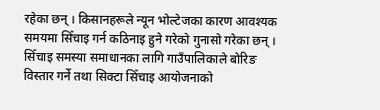रहेका छन् । किसानहरूले न्यून भोल्टेजका कारण आवश्यक समयमा सिँचाइ गर्न कठिनाइ हुने गरेको गुनासो गरेका छन् । सिँचाइ समस्या समाधानका लागि गाउँपालिकाले बोरिङ विस्तार गर्ने तथा सिक्टा सिँचाइ आयोजनाको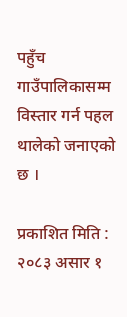पहुँच गाउँपालिकासम्म विस्तार गर्न पहल थालेको जनाएको छ ।

प्रकाशित मिति : २०८३ असार १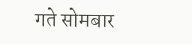गते सोमबार